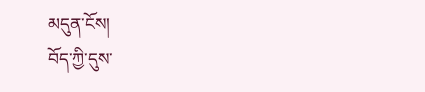མདུན་ངོས།
བོད་ཀྱི་དུས་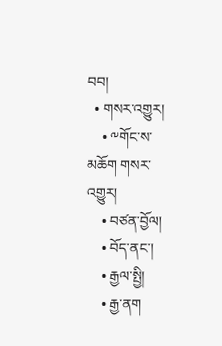བབ།
  • གསར་འགྱུར།
    • ༸གོང་ས་མཆོག གསར་འགྱུར།
    • བཙན་བྱོལ།
    • བོད་ནང་།
    • རྒྱལ་སྤྱི།
    • རྒྱ་ནག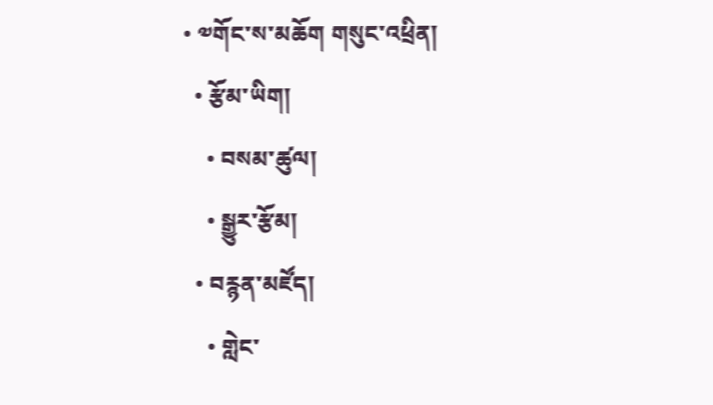• ༧གོང་ས་མཆོག གསུང་འཕྲིན།
  • རྩོམ་ཡིག།
    • བསམ་ཚུལ།
    • སྒྱུར་རྩོམ།
  • བརྙན་མཛོད།
    • གླེང་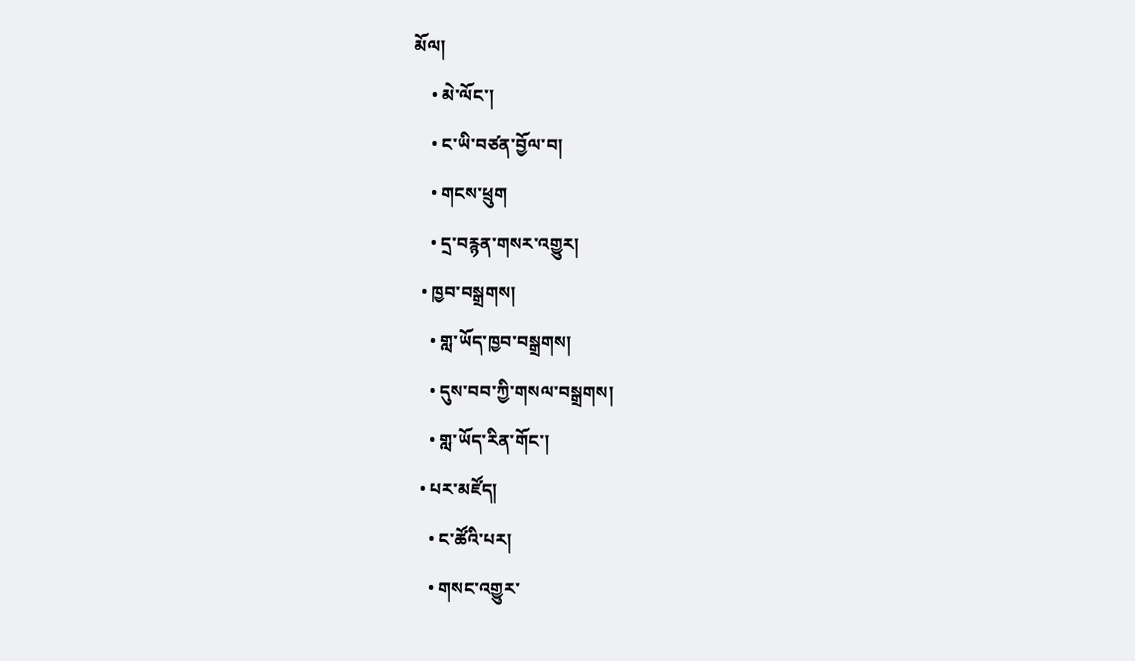མོལ།
    • མེ་ལོང་།
    • ང་ཡི་བཙན་བྱོལ་བ།
    • གངས་ཕྲུག
    • དྲ་བརྙན་གསར་འགྱུར།
  • ཁྱབ་བསྒྲགས།
    • གླ་ཡོད་ཁྱབ་བསྒྲགས།
    • དུས་བབ་ཀྱི་གསལ་བསྒྲགས།
    • གླ་ཡོད་རིན་གོང་།
  • པར་མཛོད།
    • ང་ཚོའི་པར།
    • གསང་འགྱུར་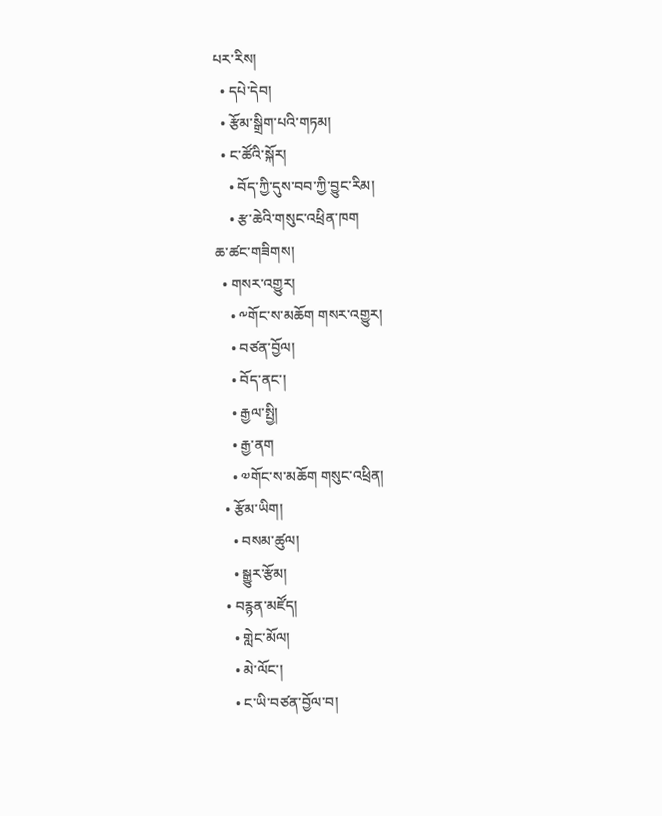པར་རིས།
  • དཔེ་དེབ།
  • རྩོམ་སྒྲིག་པའི་གཏམ།
  • ང་ཚོའི་སྐོར།
    • བོད་ཀྱི་དུས་བབ་ཀྱི་བྱུང་རིམ།
    • རྩ་ཆེའི་གསུང་འཕྲིན་ཁག
ཆ་ཚང་གཟིགས།
  • གསར་འགྱུར།
    • ༸གོང་ས་མཆོག གསར་འགྱུར།
    • བཙན་བྱོལ།
    • བོད་ནང་།
    • རྒྱལ་སྤྱི།
    • རྒྱ་ནག
    • ༧གོང་ས་མཆོག གསུང་འཕྲིན།
  • རྩོམ་ཡིག།
    • བསམ་ཚུལ།
    • སྒྱུར་རྩོམ།
  • བརྙན་མཛོད།
    • གླེང་མོལ།
    • མེ་ལོང་།
    • ང་ཡི་བཙན་བྱོལ་བ།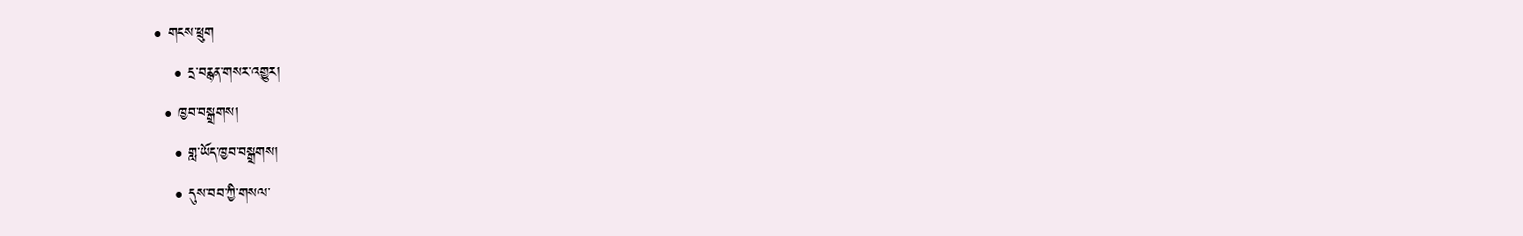• གངས་ཕྲུག
    • དྲ་བརྙན་གསར་འགྱུར།
  • ཁྱབ་བསྒྲགས།
    • གླ་ཡོད་ཁྱབ་བསྒྲགས།
    • དུས་བབ་ཀྱི་གསལ་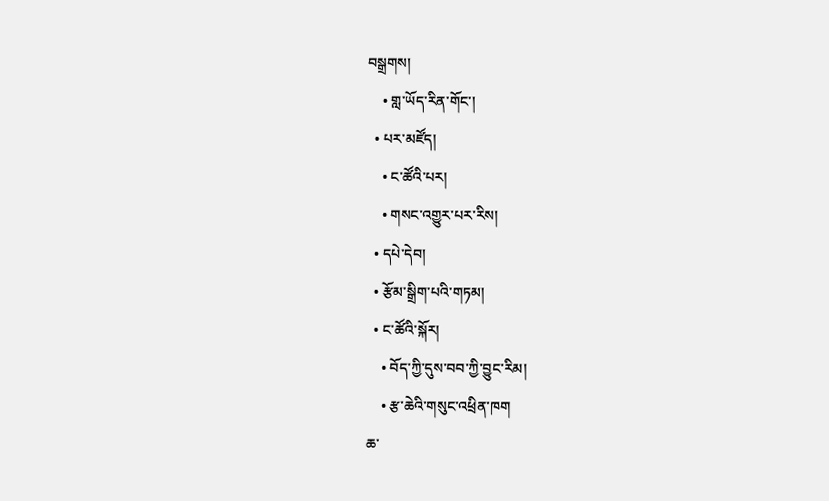བསྒྲགས།
    • གླ་ཡོད་རིན་གོང་།
  • པར་མཛོད།
    • ང་ཚོའི་པར།
    • གསང་འགྱུར་པར་རིས།
  • དཔེ་དེབ།
  • རྩོམ་སྒྲིག་པའི་གཏམ།
  • ང་ཚོའི་སྐོར།
    • བོད་ཀྱི་དུས་བབ་ཀྱི་བྱུང་རིམ།
    • རྩ་ཆེའི་གསུང་འཕྲིན་ཁག
ཆ་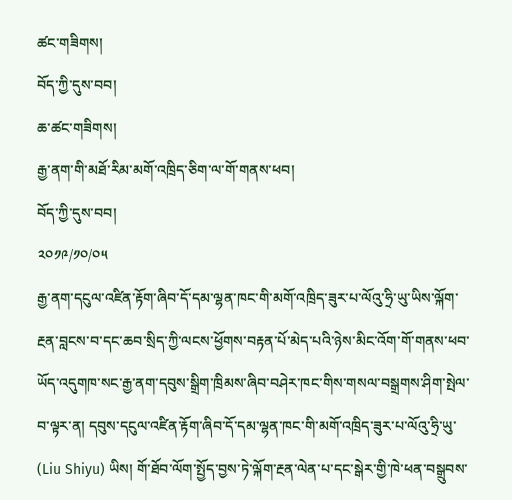ཚང་གཟིགས།
བོད་ཀྱི་དུས་བབ།
ཆ་ཚང་གཟིགས།
རྒྱ་ནག་གི་མཐོ་རིམ་མགོ་འཁྲིད་ཅིག་ལ་གོ་གནས་ཕབ།
བོད་ཀྱི་དུས་བབ།
༢༠༡༩/༡༠/༠༥
རྒྱ་ནག་དངུལ་འཛིན་རྟོག་ཞིབ་དོ་དམ་ལྷན་ཁང་གི་མགོ་འཁྲིད་ཟུར་པ་ལོའུ་ཧྲི་ཡུ་ཡིས་ལྐོག་རྔན་བླངས་བ་དང་ཆབ་སྲིད་ཀྱི་ལངས་ཕྱོགས་བརྟན་པོ་མེད་པའི་ཉེས་མིང་འོག་གོ་གནས་ཕབ་ཡོད་འདུགཁ་སང་རྒྱ་ནག་དབུས་སྒྲིག་ཁྲིམས་ཞིབ་བཤེར་ཁང་གིས་གསལ་བསྒྲགས་ཤིག་སྤེལ་བ་ལྟར་ན། དབུས་དངུལ་འཛིན་རྟོག་ཞིབ་དོ་དམ་ལྷན་ཁང་གི་མགོ་འཁྲིད་ཟུར་པ་ལོའུ་ཧྲི་ཡུ་ (Liu Shiyu) ཡིས། གོ་ཐོབ་ལོག་སྤྱོད་བྱས་ཏེ་ལྐོག་རྔན་ལེན་པ་དང་སྒེར་གྱི་ཁེ་ཕན་བསྒྲུབས་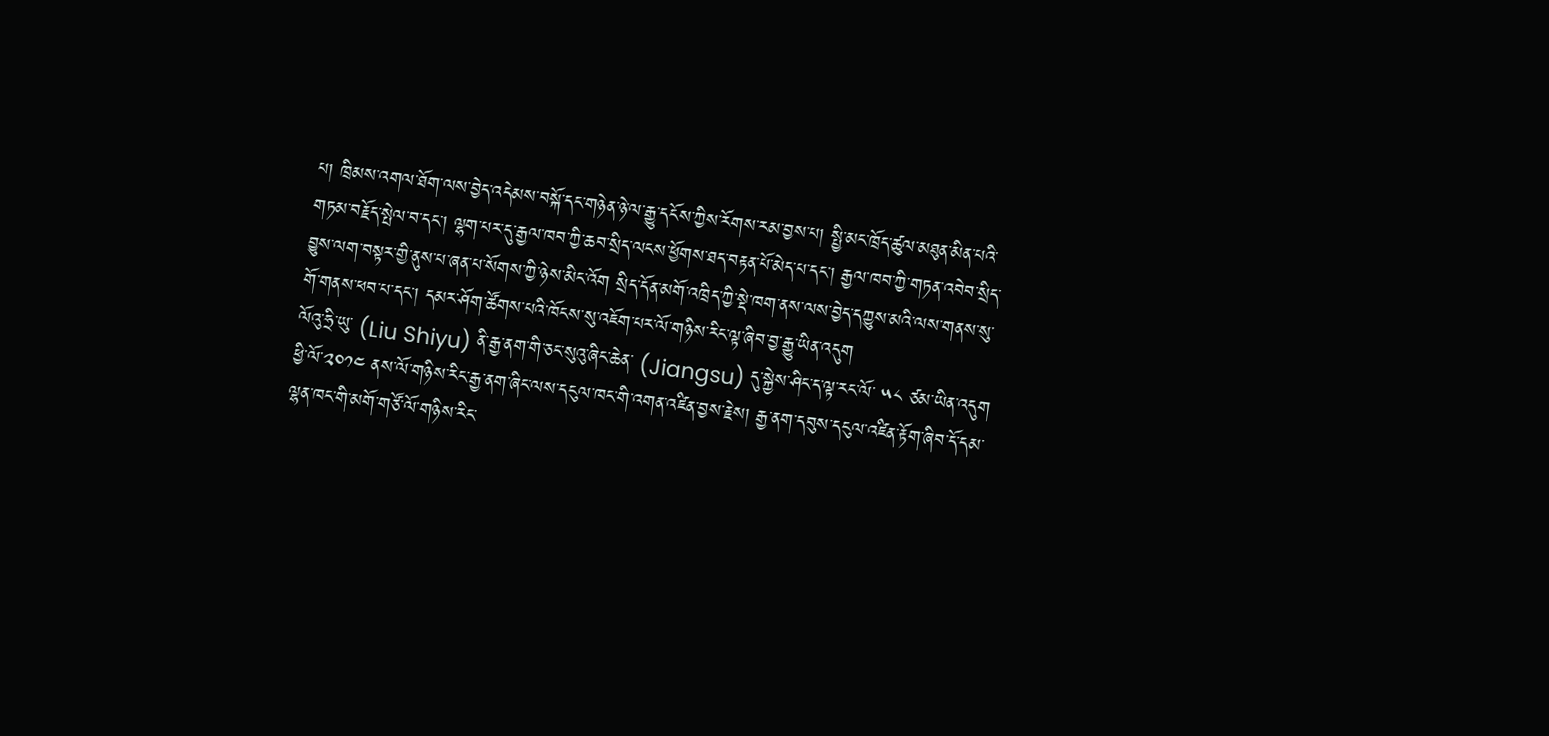པ། ཁྲིམས་འགལ་ཐོག་ལས་བྱེད་འདེམས་བསྐོ་དང་གཉེན་ཉེ་ལ་རྒྱུ་དངོས་ཀྱིས་རོགས་རམ་བྱས་པ། སྤྱི་མང་ཁྲོད་ཚུལ་མཐུན་མིན་པའི་གཏམ་བརྗོད་སྤེལ་བ་དང་། ལྷག་པར་དུ་རྒྱལ་ཁབ་ཀྱི་ཆབ་སྲིད་ལངས་ཕྱོགས་ཐད་བརྟན་པོ་མེད་པ་དང་། རྒྱལ་ཁབ་ཀྱི་གཏན་འབེབ་སྲིད་བྱུས་ལག་བསྟར་གྱི་ནུས་པ་ཞན་པ་སོགས་ཀྱི་ཉེས་མིང་འོག སྲིད་དོན་མགོ་འཁྲིད་ཀྱི་སྡེ་ཁག་ནས་ལས་བྱེད་དཀྱུས་མའི་ལས་གནས་སུ་གོ་གནས་ཕབ་པ་དང་། དམར་ཤོག་ཚོགས་པའི་ཁོངས་སུ་འཇོག་པར་ལོ་གཉིས་རིང་ལྟ་ཞིབ་བྱ་རྒྱུ་ཡིན་འདུག
ལོའུ་ཧྲི་ཡུ་ (Liu Shiyu) ནི་རྒྱ་ནག་གི་ཅང་སུའུ་ཞིང་ཆེན་ (Jiangsu) དུ་སྐྱེས་ཤིང་ད་ལྟ་རང་ལོ་ ༥༨ ཙམ་ཡིན་འདུག ཕྱི་ལོ་༢༠༡༤ ནས་ལོ་གཉིས་རིང་རྒྱ་ནག་ཞིང་ལས་དངུལ་ཁང་གི་འགན་འཛིན་བྱས་རྗེས། རྒྱ་ནག་དབུས་དངུལ་འཛིན་རྟོག་ཞིབ་དོ་དམ་ལྷན་ཁང་གི་མགོ་གཙོ་ལོ་གཉིས་རིང་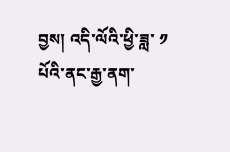བྱས། འདི་ལོའི་ཕྱི་ཟླ་ ༡ པོའི་ནང་རྒྱ་ནག་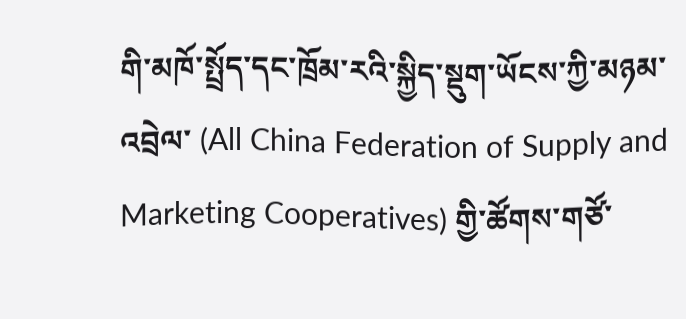གི་མཁོ་སྤྲོད་དང་ཁྲོམ་རའི་སྐྱིད་སྡུག་ཡོངས་ཀྱི་མཉམ་འབྲེལ་ (All China Federation of Supply and Marketing Cooperatives) གྱི་ཚོགས་གཙོ་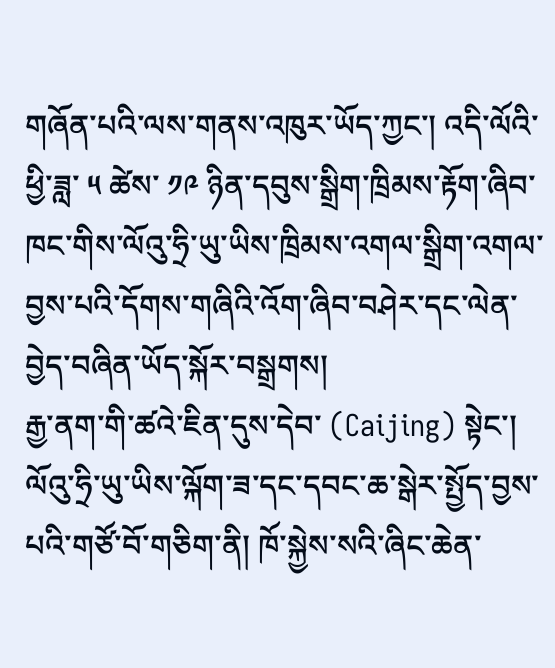གཞོན་པའི་ལས་གནས་འཁུར་ཡོད་ཀྱང་། འདི་ལོའི་ཕྱི་ཟླ་ ༥ ཚེས་ ༡༩ ཉིན་དབུས་སྒྲིག་ཁྲིམས་རྟོག་ཞིབ་ཁང་གིས་ལོའུ་ཧྲི་ཡུ་ཡིས་ཁྲིམས་འགལ་སྒྲིག་འགལ་བྱས་པའི་དོགས་གཞིའི་འོག་ཞིབ་བཤེར་དང་ལེན་བྱེད་བཞིན་ཡོད་སྐོར་བསྒྲགས།
རྒྱ་ནག་གི་ཚའེ་ཇིན་དུས་དེབ་ (Caijing) སྟེང་། ལོའུ་ཧྲི་ཡུ་ཡིས་ལྐོག་ཟ་དང་དབང་ཆ་སྒེར་སྤྱོད་བྱས་པའི་གཙོ་བོ་གཅིག་ནི། ཁོ་སྐྱེས་སའི་ཞིང་ཆེན་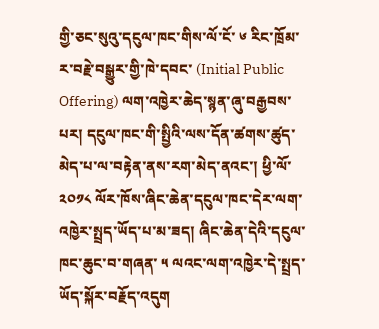གྱི་ཅང་སུའུ་དངུལ་ཁང་གིས་ལོ་ངོ་ ༦ རིང་ཁྲོམ་ར་བརྗེ་བསྒྱུར་གྱི་ཁེ་དབང་ (Initial Public Offering) ལག་འཁྱེར་ཆེད་སྙན་ཞུ་བརྒྱབས་པར། དངུལ་ཁང་གི་སྤྱིའི་ལས་དོན་ཚགས་ཚུད་མེད་པ་ལ་བརྟེན་ནས་རག་མེད་ནའང་། ཕྱི་ལོ་ ༢༠༡༨ ལོར་ཁོས་ཞིང་ཆེན་དངུལ་ཁང་དེར་ལག་འཁྱེར་སྤྲད་ཡོད་པ་མ་ཟད། ཞིང་ཆེན་དེའི་དངུལ་ཁང་ཆུང་བ་གཞན་ ༥ ལའང་ལག་འཁྱེར་དེ་སྤྲད་ཡོད་སྐོར་བརྗོད་འདུག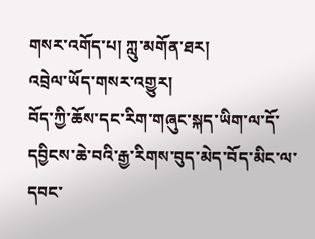གསར་འགོད་པ། ཀླུ་མགོན་ཐར།
འབྲེལ་ཡོད་གསར་འགྱུར།
བོད་ཀྱི་ཆོས་དང་རིག་གཞུང་སྐད་ཡིག་ལ་དོ་དབྱིངས་ཆེ་བའི་རྒྱ་རིགས་བུད་མེད་བོད་མིང་ལ་དབང་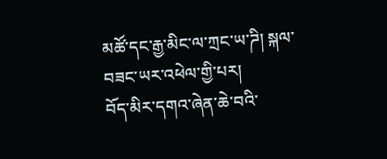མཚོ་དང་རྒྱ་མིང་ལ་ཀྲང་ཡ་ཌི། སྐལ་བཟང་ཡར་འཕེལ་གྱི་པར།
བོད་མིར་དགའ་ཞེན་ཆེ་བའི་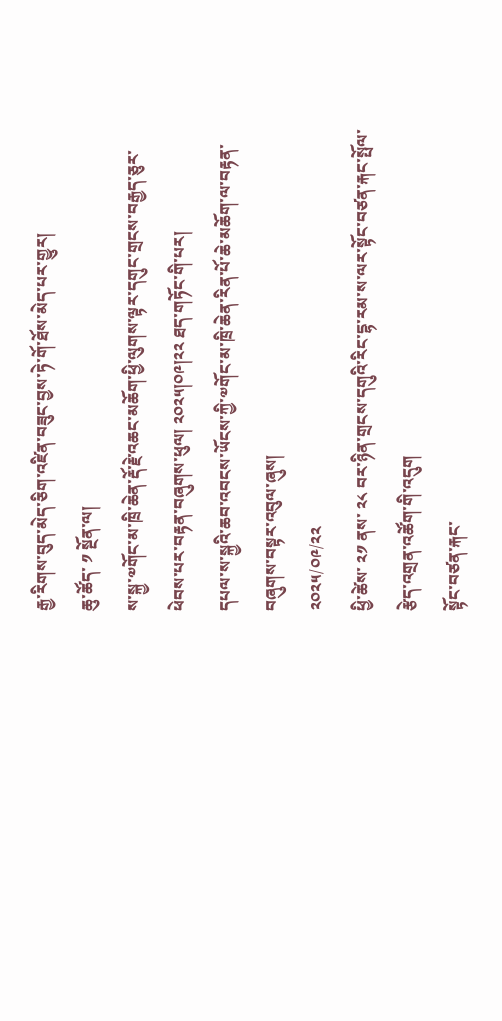རྒྱ་རིགས་བུད་མེད་ཅིག་འཛིན་བཟུང་བྱས་ཏེ་གོ་ཐོས་མེད་པར་གྱུར།
ཆུ་ཚོད་ ༡ སྔོན་ལ།
ས་སྐྱ་༧གོང་མ་ཁྲི་ཆེན་རྡོ་རྗེ་འཆང་མཆོག་ཕྱི་ལུགས་ལྟར་དགུང་གྲངས་བརྒྱད་ཅུར་ཕེབས་པར་བརྟན་བཞུགས་ཕུལ། ༢༠༢༥།༠༩།༢༢ ཐད་གཏོང་གི་པར།
དཔལ་ས་སྐྱའི་ཆབ་འབངས་ཡོངས་ཀྱི་༧གོང་མ་ཁྲི་ཆེན་རིན་པོ་ཆེ་མཆོག་ལ་བརྟན་བཞུགས་བསྟར་འབུལ་ཞུས།
༢༠༢༥/༠༩/༢༢
ཕྱི་ཚེས་ ༢༡ ནས་ ༢༨ བར་ཉིན་གྲངས་དགུའི་རིང་དྷ་རམ་ས་ལར་སྟོང་བཙན་རྐང་སྤོལ་རྩེད་འགྲན་འཚོག་གི་འདུག
སྟོང་བཙན་རྐང་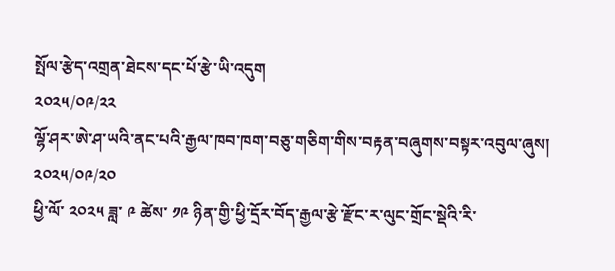སྤོལ་རྩེད་འགྲན་ཐེངས་དང་པོ་རྩེ་ཡི་འདུག
༢༠༢༥/༠༩/༢༢
ལྷོ་ཤར་ཨེ་ཤ་ཡའི་ནང་པའི་རྒྱལ་ཁབ་ཁག་བཅུ་གཅིག་གིས་བརྟན་བཞུགས་བསྟར་འབུལ་ཞུས།
༢༠༢༥/༠༩/༢༠
ཕྱི་ལོ་ ༢༠༢༥ ཟླ་ ༩ ཚེས་ ༡༩ ཉིན་གྱི་ཕྱི་དྲོར་བོད་རྒྱལ་རྩེ་རྫོང་ར་ལུང་གྲོང་སྡེའི་རི་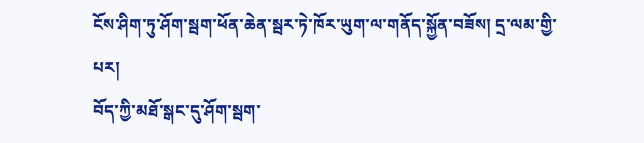ངོས་ཤིག་ཏུ་ཤོག་སྦག་ཕོན་ཆེན་སྦར་ཏེ་ཁོར་ཡུག་ལ་གནོད་སྐྱོན་བཟོས། དྲ་ལམ་གྱི་པར།
བོད་ཀྱི་མཐོ་སྒང་དུ་ཤོག་སྦག་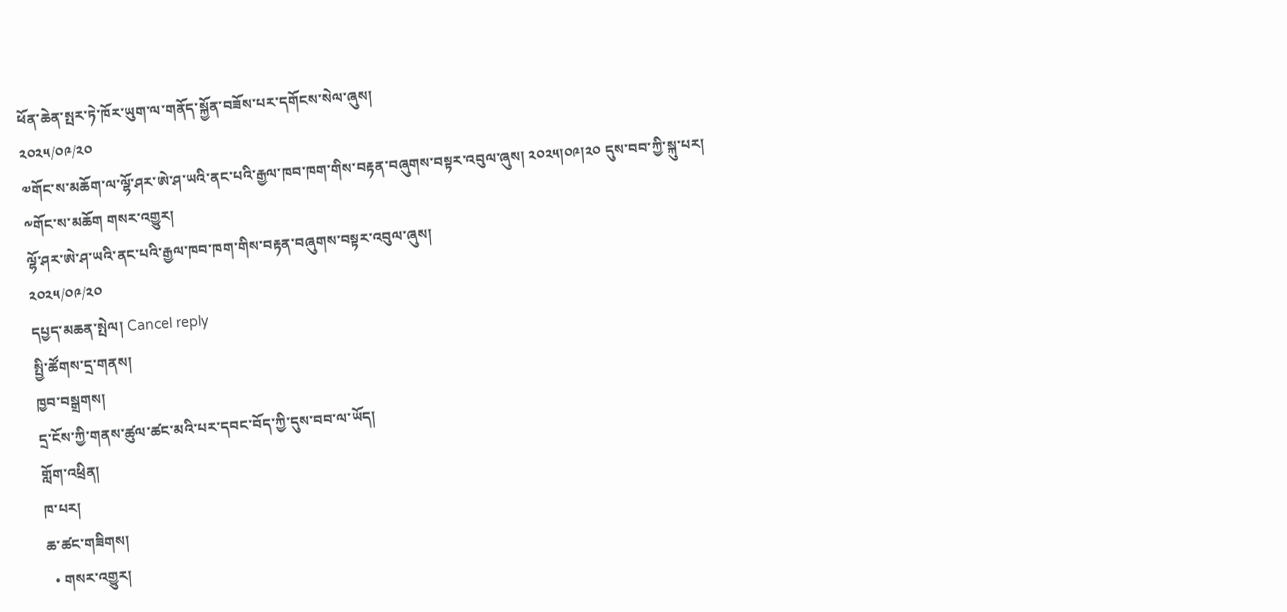ཕོན་ཆེན་སྤར་ཏེ་ཁོར་ཡུག་ལ་གནོད་སྐྱོན་བཟོས་པར་དགོངས་སེལ་ཞུས།
༢༠༢༥/༠༩/༢༠
༧གོང་ས་མཆོག་ལ་ལྷོ་ཤར་ཨེ་ཤ་ཡའི་ནང་པའི་རྒྱལ་ཁབ་ཁག་གིས་བརྟན་བཞུགས་བསྟར་འབུལ་ཞུས། ༢༠༢༥།༠༩།༢༠ དུས་བབ་ཀྱི་སྐུ་པར།
༸གོང་ས་མཆོག གསར་འགྱུར།
ལྷོ་ཤར་ཨེ་ཤ་ཡའི་ནང་པའི་རྒྱལ་ཁབ་ཁག་གིས་བརྟན་བཞུགས་བསྟར་འབུལ་ཞུས།
༢༠༢༥/༠༩/༢༠
དཔྱད་མཆན་སྤེལ། Cancel reply
སྤྱི་ཚོགས་དྲ་གནས།
ཁྱབ་བསྒྲགས།
དྲ་ངོས་ཀྱི་གནས་ཚུལ་ཚང་མའི་པར་དབང་བོད་ཀྱི་དུས་བབ་ལ་ཡོད།
གློག་འཕྲིན།
ཁ་པར།
ཆ་ཚང་གཟིགས།
  • གསར་འགྱུར།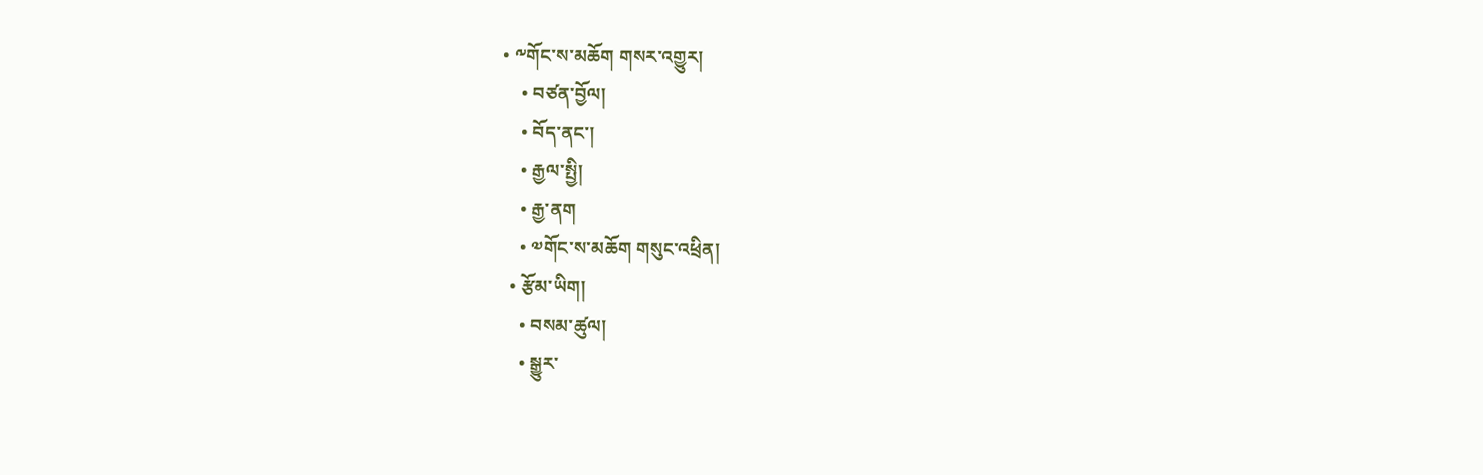• ༸གོང་ས་མཆོག གསར་འགྱུར།
    • བཙན་བྱོལ།
    • བོད་ནང་།
    • རྒྱལ་སྤྱི།
    • རྒྱ་ནག
    • ༧གོང་ས་མཆོག གསུང་འཕྲིན།
  • རྩོམ་ཡིག།
    • བསམ་ཚུལ།
    • སྒྱུར་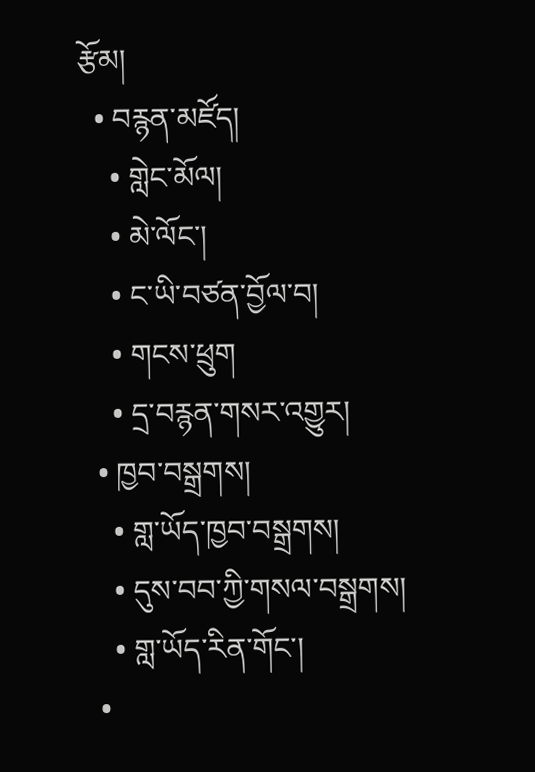རྩོམ།
  • བརྙན་མཛོད།
    • གླེང་མོལ།
    • མེ་ལོང་།
    • ང་ཡི་བཙན་བྱོལ་བ།
    • གངས་ཕྲུག
    • དྲ་བརྙན་གསར་འགྱུར།
  • ཁྱབ་བསྒྲགས།
    • གླ་ཡོད་ཁྱབ་བསྒྲགས།
    • དུས་བབ་ཀྱི་གསལ་བསྒྲགས།
    • གླ་ཡོད་རིན་གོང་།
  •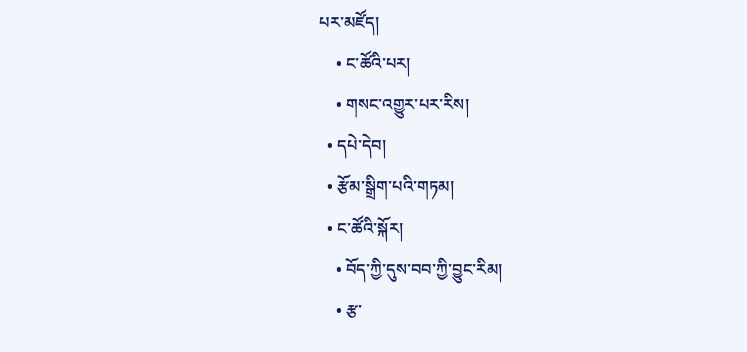པར་མཛོད།
    • ང་ཚོའི་པར།
    • གསང་འགྱུར་པར་རིས།
  • དཔེ་དེབ།
  • རྩོམ་སྒྲིག་པའི་གཏམ།
  • ང་ཚོའི་སྐོར།
    • བོད་ཀྱི་དུས་བབ་ཀྱི་བྱུང་རིམ།
    • རྩ་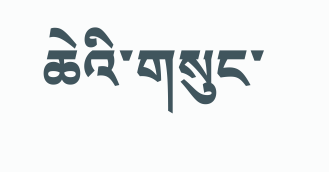ཆེའི་གསུང་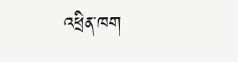འཕྲིན་ཁག